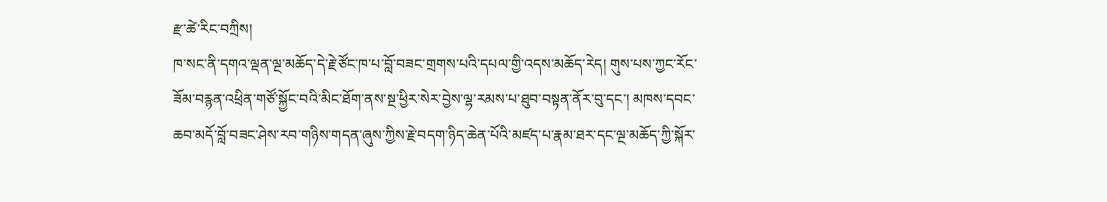རྫ་ཚེ་རིང་བཀྲིས།
ཁ་སང་ནི་དགའ་ལྡན་ལྔ་མཆོད་དེ་རྗེ་ཙོང་ཁ་པ་བློ་བཟང་གྲགས་པའི་དཔལ་གྱི་འདས་མཆོད་རེད། གུས་པས་ཀྱང་རོང་ཟོམ་བརྙན་འཕྲིན་གཙོ་སྐྱོང་བའི་མིང་ཐོག་ནས་སྔ་ཕྱིར་སེར་བྱེས་ལྷ་རམས་པ་ཐུབ་བསྟན་ནོར་བུ་དང་། མཁས་དབང་ཆབ་མདོ་བློ་བཟང་ཤེས་རབ་གཉིས་གདན་ཞུས་ཀྱིས་རྗེ་བདག་ཉིད་ཆེན་པོའི་མཛད་པ་རྣམ་ཐར་དང་ལྔ་མཆོད་ཀྱི་སྐོར་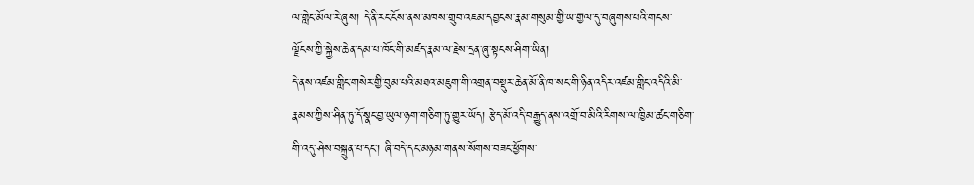ལ་གླེང་མོལ་རེ་ཞུས། དེ་ནི་རང་ངོས་ནས་མཁས་གྲུབ་འཇམ་དབྱངས་རྣམ་གསུམ་གྱི་ཡ་གྱལ་དུ་བཞུགས་པའི་གངས་ལྗོངས་ཀྱི་སྐྱེས་ཆེན་དམ་པ་ཁོང་གི་མཛད་རྣམ་ལ་རྗེས་དྲན་ཞུ་སྟངས་ཤིག་ཡིན།
དེ་ནས་འཛམ་གླིང་གསེར་གྱི་བུམ་པའི་མཐའ་མཇུག་གི་འགྲན་བསྡུར་ཆེན་མོ་ནི་ཁ་སང་གི་ཉིན་འདིར་འཛམ་གླིང་འདིའི་མི་རྣམས་ཀྱིས་ཤིན་ཏུ་དོ་སྣང་བྱ་ཡུལ་ཉག་གཅིག་ཏུ་གྱུར་ཡོད། རྩེད་མོ་འདི་བརྒྱུད་ནས་འགྲོ་བ་མིའི་རིགས་ལ་ཁྱིམ་ཚང་གཅིག་གི་འདུ་ཤེས་བསྐྲུན་པ་དང་། ཞི་བདེ་དང་མཉམ་གནས་སོགས་བཟང་ཕྱོགས་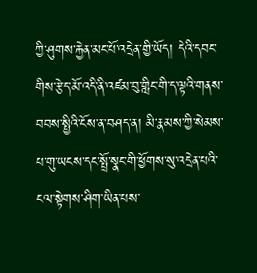ཀྱི་ཤུགས་རྐྱེན་མང་པོ་འདྲེན་གྱི་ཡོད། དེའི་དབང་གིས་རྩེད་མོ་འདི་ནི་འཛམ་བུ་གླིང་གི་ད་ལྟའི་གནས་བབས་སྤྱིའི་ངོས་ན་བཤད་ན། མི་རྣམས་ཀྱི་སེམས་པ་གུ་ཡངས་དང་སྤྲོ་སྣང་གི་ཕྱོགས་སུ་འདྲེན་པའི་ངལ་སྟེགས་ཤིག་ཡིན་པས་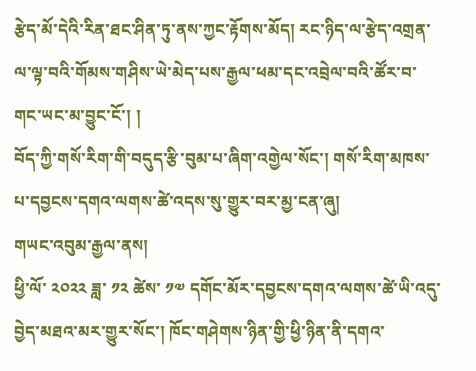རྩེད་མོ་དེའི་རིན་ཐང་ཤིན་ཏུ་ནས་ཀྱང་རྟོགས་མོད། རང་ཉིད་ལ་རྩེད་འགྲན་ལ་ལྟ་བའི་གོམས་གཤིས་ཡེ་མེད་པས་རྒྱལ་ཕམ་དང་འབྲེལ་བའི་ཚོར་བ་གང་ཡང་མ་བྱུང་ངོ་། །
བོད་ཀྱི་གསོ་རིག་གི་བདུད་རྩི་བུམ་པ་ཞིག་འགྱེལ་སོང་། གསོ་རིག་མཁས་པ་དབྱངས་དགའ་ལགས་ཚེ་འདས་སུ་གྱུར་བར་མྱ་ངན་ཞུ།
གཡང་འབུམ་རྒྱལ་ནས།
ཕྱི་ལོ་ ༢༠༢༢ ཟླ་ ༡༢ ཚེས་ ༡༧ དགོང་མོར་དབྱངས་དགའ་ལགས་ཚེ་ཡི་འདུ་བྱེད་མཐའ་མར་གྱུར་སོང་། ཁོང་གཤེགས་ཉིན་གྱི་ཕྱི་ཉིན་ནི་དགའ་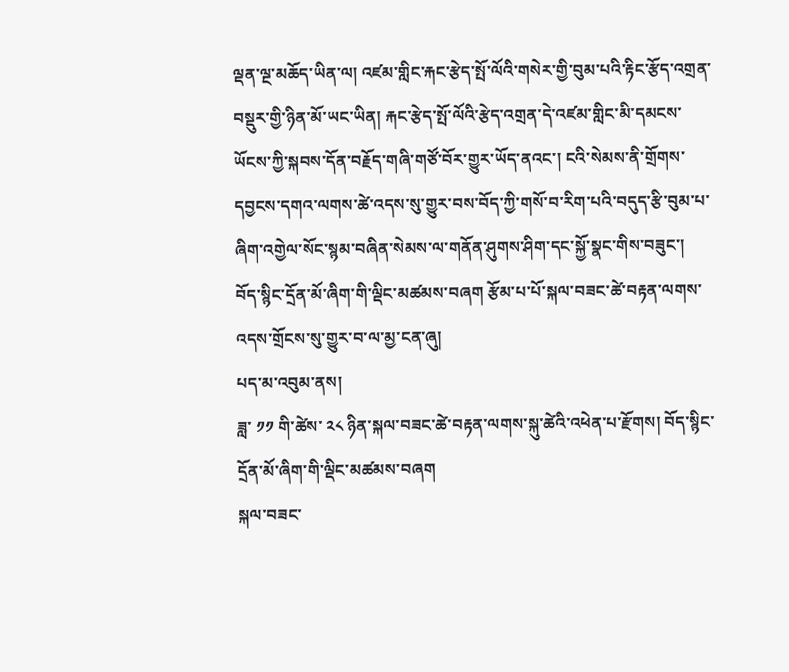ལྡན་ལྔ་མཆོད་ཡིན་ལ། འཛམ་གླིང་རྐང་རྩེད་སྤོ་ལོའི་གསེར་གྱི་བུམ་པའི་རྟིང་རྩོད་འགྲན་བསྡུར་གྱི་ཉིན་མོ་ཡང་ཡིན། རྐང་རྩེད་སྤོ་ལོའི་རྩེད་འགྲན་དེ་འཛམ་གླིང་མི་དམངས་ཡོངས་ཀྱི་སྐབས་དོན་བརྗོད་གཞི་གཙོ་བོར་གྱུར་ཡོད་ནའང་། ངའི་སེམས་ནི་གྲོགས་དབྱངས་དགའ་ལགས་ཚེ་འདས་སུ་གྱུར་བས་བོད་ཀྱི་གསོ་བ་རིག་པའི་བདུད་རྩི་བུམ་པ་ཞིག་འགྱེལ་སོང་སྙམ་བཞིན་སེམས་ལ་གནོན་ཤུགས་ཤིག་དང་སྐྱོ་སྣང་གིས་བཟུང་།
བོད་སྙིང་དྲོན་མོ་ཞིག་གི་ལྡིང་མཚམས་བཞག རྩོམ་པ་པོ་སྐལ་བཟང་ཚེ་བརྟན་ལགས་འདས་གྲོངས་སུ་གྱུར་བ་ལ་མྱ་ངན་ཞུ།
པད་མ་འབུམ་ནས།
ཟླ་ ༡༡ གི་ཚེས་ ༢༨ ཉིན་སྐལ་བཟང་ཚེ་བརྟན་ལགས་སྐུ་ཚེའི་འཕེན་པ་རྫོགས། བོད་སྙིང་དྲོན་མོ་ཞིག་གི་ལྡིང་མཚམས་བཞག
སྐལ་བཟང་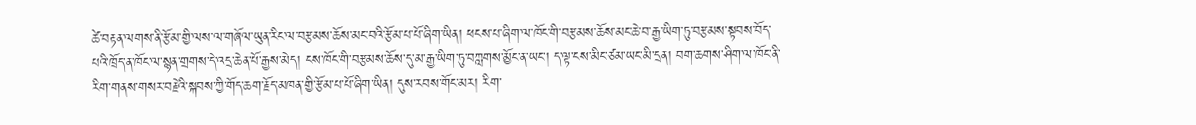ཚེ་བརྟན་ལགས་ནི་རྩོམ་གྱི་ལས་ལ་གཞོལ་ཡུན་རིང་ལ་བརྩམས་ཆོས་མང་བའི་རྩོམ་པ་པོ་ཞིག་ཡིན། ཕངས་པ་ཞིག་ལ་ཁོང་གི་བརྩམས་ཆོས་མང་ཆེ་བ་རྒྱ་ཡིག་ཏུ་བརྩམས་སྟབས་བོད་པའི་ཁྲོད་ན་ཁོང་ལ་སྙན་གྲགས་དེ་འདྲ་ཆེན་པོ་རྒྱས་མེད། ངས་ཁོང་གི་བརྩམས་ཆོས་དུ་མ་རྒྱ་ཡིག་ཏུ་བཀླགས་མྱོང་ན་ཡང་། ད་ལྟ་ངས་མིང་ཙམ་ཡང་མི་དྲན། བག་ཆགས་ཤིག་ལ་ཁོང་ནི་རིག་གནས་གསར་བརྗེའི་སྐབས་ཀྱི་གོད་ཆག་རྗོད་མཁན་གྱི་རྩོམ་པ་པོ་ཞིག་ཡིན། དུས་རབས་གོང་མར། རིག་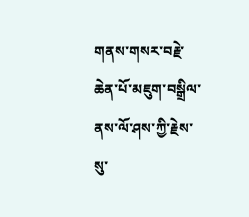གནས་གསར་བརྗེ་ཆེན་པོ་མཇུག་བསྒྲིལ་ནས་ལོ་ཤས་ཀྱི་རྗེས་སུ་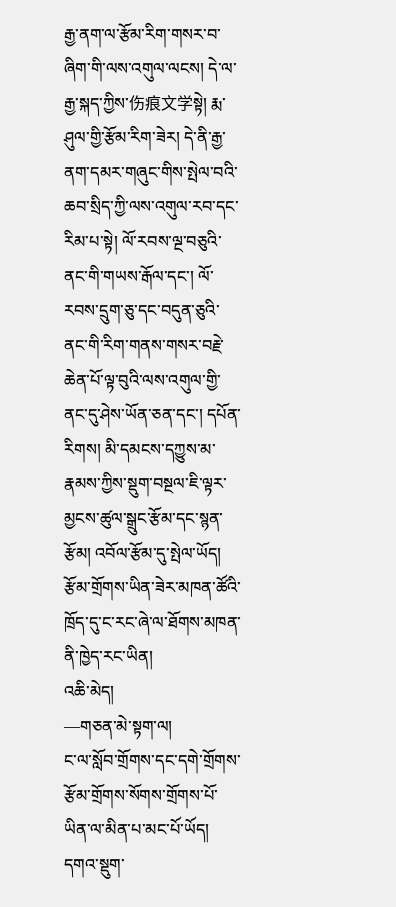རྒྱ་ནག་ལ་རྩོམ་རིག་གསར་བ་ཞིག་གི་ལས་འགུལ་ལངས། དེ་ལ་རྒྱ་སྐད་ཀྱིས་伤痕文学སྟེ། རྨ་ཤུལ་གྱི་རྩོམ་རིག་ཟེར། དེ་ནི་རྒྱ་ནག་དམར་གཞུང་གིས་སྤེལ་བའི་ཆབ་སྲིད་ཀྱི་ལས་འགུལ་རབ་དང་རིམ་པ་སྟེ། ལོ་རབས་ལྔ་བཅུའི་ནང་གི་གཡས་རྒོལ་དང་། ལོ་རབས་དྲུག་ཅུ་དང་བདུན་ཅུའི་ནང་གི་རིག་གནས་གསར་བརྗེ་ཆེན་པོ་ལྟ་བུའི་ལས་འགུལ་གྱི་ནང་དུ་ཤེས་ཡོན་ཅན་དང་། དཔོན་རིགས། མི་དམངས་དཀྱུས་མ་རྣམས་ཀྱིས་སྡུག་བསྔལ་ཇི་ལྟར་མྱངས་ཚུལ་སྒྲུང་རྩོམ་དང་སྙན་རྩོམ། འབོལ་རྩོམ་དུ་སྤེལ་ཡོད།
རྩོམ་གྲོགས་ཡིན་ཟེར་མཁན་ཚོའི་ཁྲོད་དུ་ང་རང་ཞེ་ལ་ཐོགས་མཁན་ནི་ཁྱེད་རང་ཡིན།
འཆི་མེད།
—གཅན་མེ་སྟག་ལ།
ང་ལ་སློབ་གྲོགས་དང་དགེ་གྲོགས་རྩོམ་གྲོགས་སོགས་གྲོགས་པོ་ཡིན་ལ་མིན་པ་མང་པོ་ཡོད། དགའ་སྡུག་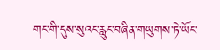གང་གི་དུས་སུའང་རླུང་བཞིན་གཡུགས་ཏེ་ཡོང་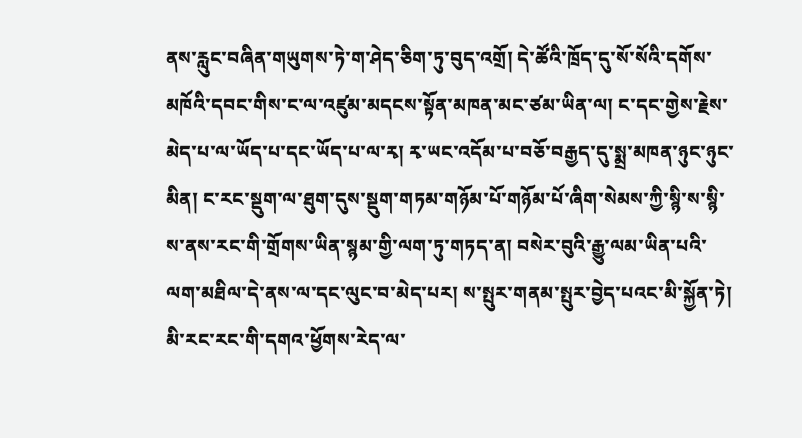ནས་རླུང་བཞིན་གཡུགས་ཏེ་ག་ཤེད་ཅིག་ཏུ་བུད་འགྲོ། དེ་ཚོའི་ཁྲོད་དུ་སོ་སོའི་དགོས་མཁོའི་དབང་གིས་ང་ལ་འཛུམ་མདངས་སྟོན་མཁན་མང་ཙམ་ཡིན་ལ། ང་དང་གྱེས་རྗེས་མེད་པ་ལ་ཡོད་པ་དང་ཡོད་པ་ལ་རྭ། རྭ་ཡང་འདོམ་པ་བཅོ་བརྒྱད་དུ་སྨྲ་མཁན་ཉུང་ཉུང་མིན། ང་རང་སྡུག་ལ་ཐུག་དུས་སྡུག་གཏམ་གཉོམ་པོ་གཉོམ་པོ་ཞིག་སེམས་ཀྱི་སྙི་ས་སྙི་ས་ནས་རང་གི་གྲོགས་ཡིན་སྙམ་གྱི་ལག་ཏུ་གཏད་ན། བསེར་བུའི་རྒྱུ་ལམ་ཡིན་པའི་ལག་མཐིལ་དེ་ནས་ལ་དང་ལུང་བ་མེད་པར། ས་སྤུར་གནམ་སྤུར་བྱེད་པའང་མི་སྐྱོན་ཏེ། མི་རང་རང་གི་དགའ་ཕྱོགས་རེད་ལ་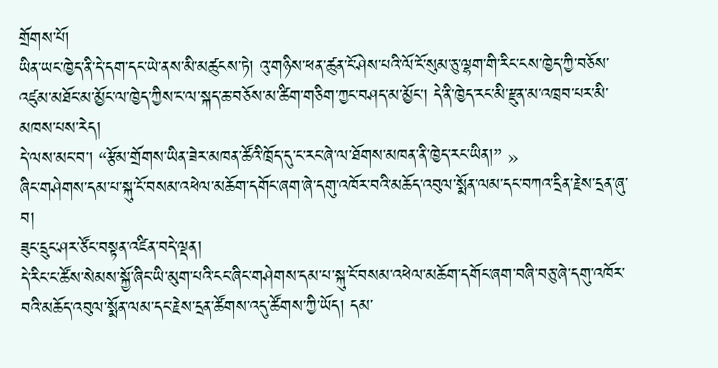གྲོགས་པོ།
ཡིན་ཡང་ཁྱེད་ནི་དེ་དག་དང་ཡེ་ནས་མི་མཚུངས་ཏེ། འུ་གཉིས་ཕན་ཚུན་ངོ་ཤེས་པའི་ལོ་ངོ་སུམ་ཅུ་ལྷག་གི་རིང་ངས་ཁྱེད་ཀྱི་བཅོས་འཛུམ་མཐོང་མ་མྱོང་ལ་ཁྱེད་ཀྱིས་ང་ལ་སྐད་ཆ་བཅོས་མ་ཚིག་གཅིག་ཀྱང་བཤད་མ་མྱོང་། དེ་ནི་ཁྱེད་རང་མི་རྫུན་མ་འཁྲབ་པར་མི་མཁས་པས་རེད།
དེ་ལས་མང་བ་། “རྩོམ་གྲོགས་ཡིན་ཟེར་མཁན་ཚོའི་ཁྲོད་དུ་ང་རང་ཞེ་ལ་ཐོགས་མཁན་ནི་ཁྱེད་རང་ཡིན།” »
ཞིང་གཤེགས་དམ་པ་སྐུ་ངོ་བསམ་འཕེལ་མཆོག་དགོང་ཞག་ཞེ་དགུ་འཁོར་བའི་མཆོད་འབུལ་སྨོན་ལམ་དང་བཀའ་དྲིན་རྗེས་དྲན་ཞུ་བ།
ཟུང་དྲུང་ཤར་ཙོང་བསྟན་འཛིན་བདེ་ལྡན།
དེ་རིང་ང་ཚོས་སེམས་སྐྱོ་ཞིང་ཡི་མུག་པའི་ངང་ཞིང་གཤེགས་དམ་པ་སྐུ་ངོ་བསམ་འཕེལ་མཆོག་དགོང་ཞག་བཞི་བཅུ་ཞེ་དགུ་འཁོར་བའི་མཆོད་འབུལ་སྨོན་ལམ་དང་རྗེས་དྲན་ཚོགས་འདུ་ཚོགས་ཀྱི་ཡོད། དམ་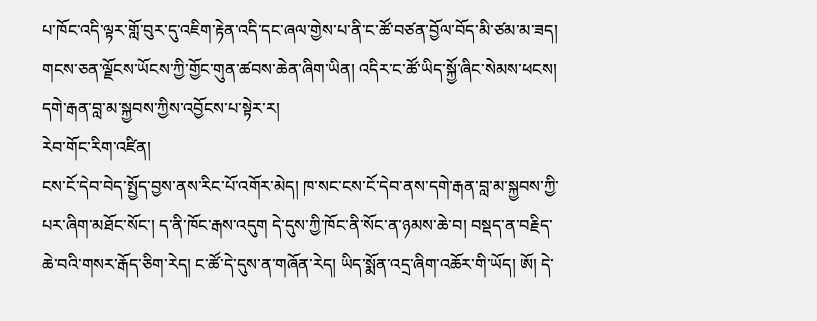པ་ཁོང་འདི་ལྟར་གློ་བུར་དུ་འཇིག་རྟེན་འདི་དང་ཞལ་གྱེས་པ་ནི་ང་ཚོ་བཙན་བྱོལ་བོད་མི་ཙམ་མ་ཟད། གངས་ཅན་ལྗོངས་ཡོངས་ཀྱི་གྱོང་གུན་ཚབས་ཆེན་ཞིག་ཡིན། འདིར་ང་ཚོ་ཡིད་སྐྱོ་ཞིང་སེམས་ཕངས།
དགེ་རྒན་བླ་མ་སྐྱབས་ཀྱིས་འབྱོངས་པ་སྟེར་ར།
རེབ་གོང་རིག་འཛིན།
ངས་ངོ་དེབ་བེད་སྤྱོད་བྱས་ནས་རིང་པོ་འགོར་མེད། ཁ་སང་ངས་ངོ་དེབ་ནས་དགེ་རྒན་བླ་མ་སྐྱབས་ཀྱི་པར་ཞིག་མཐོང་སོང་། ད་ནི་ཁོང་རྒས་འདུག དེ་དུས་ཀྱི་ཁོང་ནི་སོང་ན་ཉམས་ཆེ་བ། བསྡད་ན་བརྗིད་ཆེ་བའི་གསར་རྒོད་ཅིག་རེད། ང་ཚོ་དེ་དུས་ན་གཞོན་རེད། ཡིད་སྨོན་འདྲ་ཞིག་འཆོར་གི་ཡོད། ཨོ། དེ་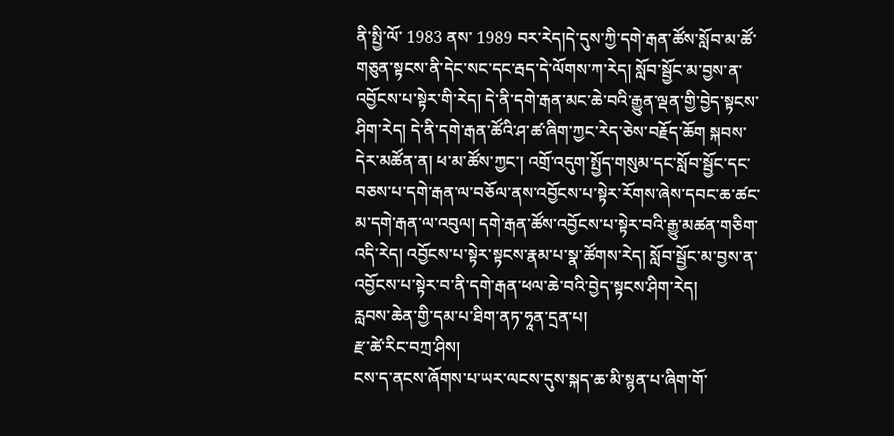ནི་སྤྱི་ལོ་ 1983 ནས་ 1989 བར་རེད།དེ་དུས་ཀྱི་དགེ་རྒན་ཚོས་སློབ་མ་ཚོ་གཅུན་སྟངས་ནི་དེང་སང་དང་རྦད་དེ་ལོགས་ཀ་རེད། སློབ་སྦྱོང་མ་བྱས་ན་འབྱོངས་པ་སྟེར་གི་རེད། དེ་ནི་དགེ་རྒན་མང་ཆེ་བའི་རྒྱུན་ལྡན་གྱི་བྱེད་སྟངས་ཤིག་རེད། དེ་ནི་དགེ་རྒན་ཚོའི་ཤ་ཚ་ཞིག་ཀྱང་རེད་ཅེས་བརྗོད་ཆོག སྐབས་དེར་མཚོན་ན། ཕ་མ་ཚོས་ཀྱང་། འགྲོ་འདུག་སྤྱོད་གསུམ་དང་སློབ་སྦྱོང་དང་བཅས་པ་དགེ་རྒན་ལ་བཅོལ་ནས་འབྱོངས་པ་སྟེར་རོགས་ཞེས་དབང་ཆ་ཚང་མ་དགེ་རྒན་ལ་འབུལ། དགེ་རྒན་ཚོས་འབྱོངས་པ་སྟེར་བའི་རྒྱུ་མཚན་གཅིག་འདི་རེད། འབྱོངས་པ་སྟེར་སྟངས་རྣམ་པ་སྣ་ཚོགས་རེད། སློབ་སྦྱོང་མ་བྱས་ན་འབྱོངས་པ་སྟེར་བ་ནི་དགེ་རྒན་ཕལ་ཆེ་བའི་བྱེད་སྟངས་ཤིག་རེད།
རླབས་ཆེན་གྱི་དམ་པ་ཐིག་ནཏ་ཧཱན་དྲན་པ།
རྫ་ཚེ་རིང་བཀྲ་ཤིས།
ངས་ད་ནངས་ཞོགས་པ་ཡར་ལངས་དུས་སྐད་ཆ་མི་སྙན་པ་ཞིག་གོ་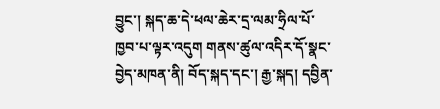བྱུང་། སྐད་ཆ་དེ་ཕལ་ཆེར་དྲ་ལམ་ཧྲིལ་པོ་ཁྱབ་པ་ལྟར་འདུག གནས་ཚུལ་འདིར་དོ་སྣང་བྱེད་མཁན་ནི། བོད་སྐད་དང་། རྒྱ་སྐད། དབྱིན་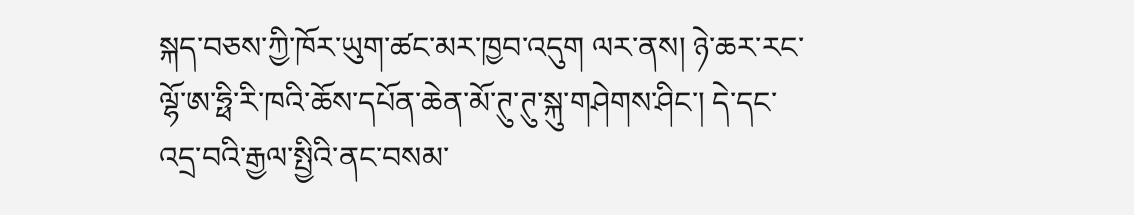སྐད་བཅས་ཀྱི་ཁོར་ཡུག་ཚང་མར་ཁྱབ་འདུག ལར་ནས། ཉེ་ཆར་རང་ལྷོ་ཨ་ཧྥི་རི་ཁའི་ཆོས་དཔོན་ཆེན་མོ་ཊུ་ཊུ་སྐུ་གཤེགས་ཤིང་། དེ་དང་འདྲ་བའི་རྒྱལ་སྤྱིའི་ནང་བསམ་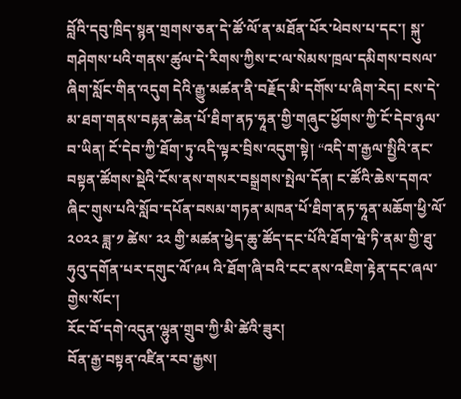བློའི་དབུ་ཁྲིད་སྙན་གྲགས་ཅན་དེ་ཚོ་ལོ་ན་མཐོན་པོར་ཕེབས་པ་དང་། སྐུ་གཤེགས་པའི་གནས་ཚུལ་དེ་རིགས་ཀྱིས་ང་ལ་སེམས་ཁྲལ་དམིགས་བསལ་ཞིག་སློང་གིན་འདུག དེའི་རྒྱུ་མཚན་ནི་བརྗོད་མི་དགོས་པ་ཞིག་རེད། ངས་དེ་མ་ཐག་གནས་བརྟན་ཆེན་པོ་ཐིག་ནཏ་ཧཱན་གྱི་གཞུང་ཕྱོགས་ཀྱི་ངོ་དེབ་ཉུལ་བ་ཡིན། ངོ་དེབ་ཀྱི་ཐོག་ཏུ་འདི་ལྟར་བྲིས་འདུག་སྟེ། “འདི་ག་རྒྱལ་སྤྱིའི་ནང་བསྟན་ཚོགས་སྡེའི་ངོས་ནས་གསར་བསྒྲགས་སྤེལ་དོན། ང་ཚོའི་ཆེས་དགའ་ཞིང་གུས་པའི་སློབ་དཔོན་བསམ་གཏན་མཁན་པོ་ཐིག་ནཏ་ཧཱན་མཆོག་ཕྱི་ལོ་ ༢༠༢༢ ཟླ་༡ ཚེས་ ༢༢ གྱི་མཚན་ཕྱེད་ཆུ་ཚོད་དང་པོའི་ཐོག་ཝེ་ཏི་ནམ་གྱི་ཐུ་ཧུའུ་དགོན་པར་དགུང་ལོ་༩༥ འི་ཐོག་ཞི་བའི་ངང་ནས་འཇིག་རྟེན་དང་ཞལ་གྱེས་སོང་།
རོང་བོ་དགེ་འདུན་ལྷུན་གྲུབ་ཀྱི་མི་ཚེའི་ཟུར།
བོན་རྒྱ་བསྟན་འཛིན་རབ་རྒྱས།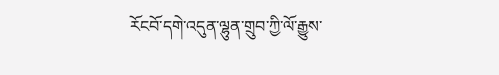རོངབོ་དགེ་འདུན་ལྷུན་གྲུབ་ཀྱི་ལོ་རྒྱུས་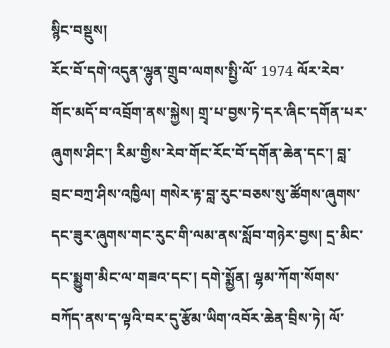སྙིང་བསྡུས།
རོང་བོ་དགེ་འདུན་ལྷུན་གྲུབ་ལགས་སྤྱི་ལོ་ 1974 ལོར་རེབ་གོང་མདོ་བ་འབྲོག་ནས་སྐྱེས། གྲྭ་པ་བྱས་ཏེ་དར་ཞིང་དགོན་པར་ཞུགས་ཤིང་། རིམ་གྱིས་རེབ་གོང་རོང་བོ་དགོན་ཆེན་དང་། བླ་བྲང་བཀྲ་ཤིས་འཁྱིལ། གསེར་རྟ་བླ་རུང་བཅས་སུ་ཚོགས་ཞུགས་དང་ཟུར་ཞུགས་གང་རུང་གི་ལམ་ནས་སློབ་གཉེར་བྱས། དྲ་མིང་དང་སྨྱུག་མིང་ལ་གཟའ་དང་། དགེ་སྨྱོན། ལྷམ་ཀོག་སོགས་བཀོད་ནས་ད་ལྟའི་བར་དུ་རྩོམ་ཡིག་འབོར་ཆེན་བྲིས་ཏེ། ལོ་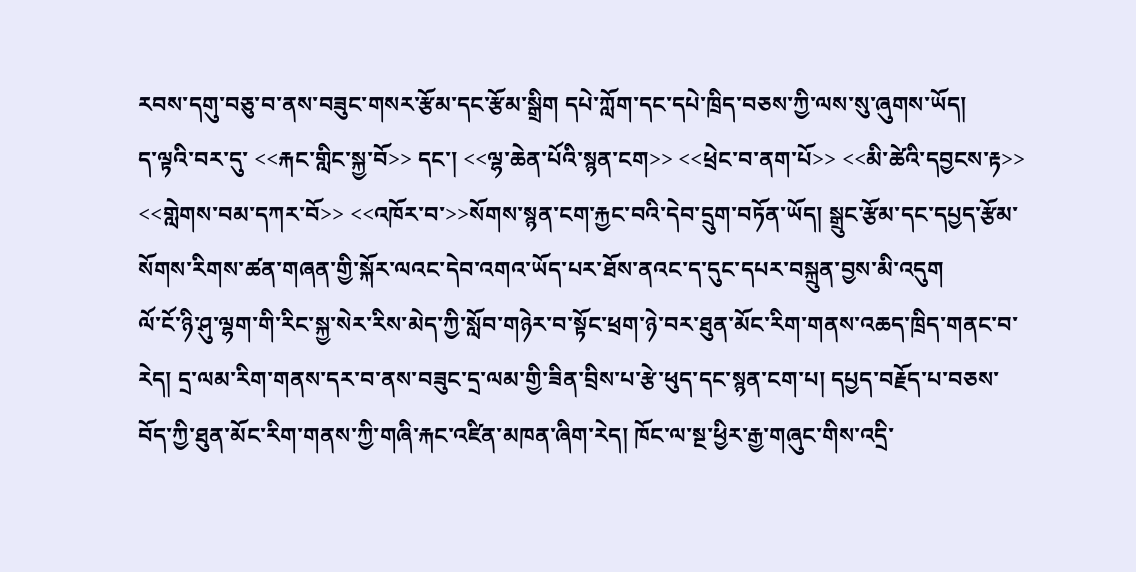རབས་དགུ་བཅུ་བ་ནས་བཟུང་གསར་རྩོམ་དང་རྩོམ་སྒྲིག དཔེ་ཀློག་དང་དཔེ་ཁྲིད་བཅས་ཀྱི་ལས་སུ་ཞུགས་ཡོད།
ད་ལྟའི་བར་དུ་ <<རྐང་གླིང་སྐྱ་བོ>> དང་། <<ལྷ་ཆེན་པོའི་སྙན་ངག>> <<ཕྲེང་བ་ནག་པོ>> <<མི་ཚེའི་དབྱངས་རྟ>> <<གླེགས་བམ་དཀར་བོ>> <<འཁོར་བ་>>སོགས་སྙན་ངག་རྐྱང་བའི་དེབ་དྲུག་བཏོན་ཡོད། སྒྲུང་རྩོམ་དང་དཔྱད་རྩོམ་སོགས་རིགས་ཚན་གཞན་གྱི་སྐོར་ལའང་དེབ་འགའ་ཡོད་པར་ཐོས་ནའང་ད་དུང་དཔར་བསྐྲུན་བྱས་མི་འདུག
ལོ་ངོ་ཉི་ཤུ་ལྷག་གི་རིང་སྐྱ་སེར་རིས་མེད་ཀྱི་སློབ་གཉེར་བ་སྟོང་ཕྲག་ཉེ་བར་ཐུན་མོང་རིག་གནས་འཆད་ཁྲིད་གནང་བ་རེད། དྲ་ལམ་རིག་གནས་དར་བ་ནས་བཟུང་དྲ་ལམ་གྱི་ཟིན་བྲིས་པ་རྩེ་ཕུད་དང་སྙན་ངག་པ། དཔྱད་བརྗོད་པ་བཅས་བོད་ཀྱི་ཐུན་མོང་རིག་གནས་ཀྱི་གཞི་རྐང་འཛིན་མཁན་ཞིག་རེད། ཁོང་ལ་སྔ་ཕྱིར་རྒྱ་གཞུང་གིས་འདྲི་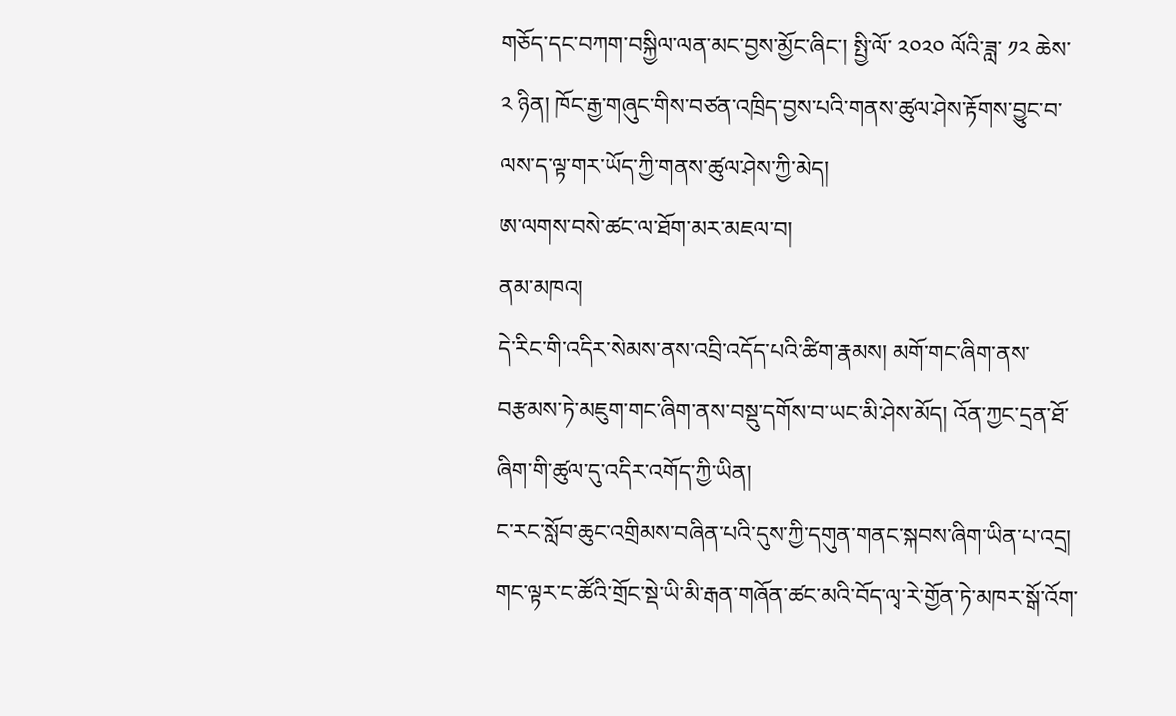གཅོད་དང་བཀག་བསྐྱིལ་ལན་མང་བྱས་མྱོང་ཞིང་། སྤྱི་ལོ་ ༢༠༢༠ ལོའི་ཟླ་ ༡༢ ཆེས་ ༢ ཉིན། ཁོང་རྒྱ་གཞུང་གིས་བཙན་འཁྲིད་བྱས་པའི་གནས་ཚུལ་ཤེས་རྟོགས་བྱུང་བ་ལས་ད་ལྟ་གར་ཡོད་ཀྱི་གནས་ཚུལ་ཤེས་ཀྱི་མེད།
ཨ་ལགས་བསེ་ཚང་ལ་ཐོག་མར་མཇལ་བ།
ནམ་མཁའ།
དེ་རིང་གི་འདིར་སེམས་ནས་འབྲི་འདོད་པའི་ཚིག་རྣམས། མགོ་གང་ཞིག་ནས་བརྩམས་ཏེ་མཇུག་གང་ཞིག་ནས་བསྡུ་དགོས་བ་ཡང་མི་ཤེས་མོད། འོན་ཀྱང་དྲན་ཐོ་ཞིག་གི་ཚུལ་དུ་འདིར་འགོད་ཀྱི་ཡིན།
ང་རང་སློབ་ཆུང་འགྲིམས་བཞིན་པའི་དུས་ཀྱི་དགུན་གནང་སྐབས་ཞིག་ཡིན་པ་འདྲ། གང་ལྟར་ང་ཚོའི་གྲོང་སྡེ་ཡི་མི་རྒན་གཞོན་ཚང་མའི་བོད་ལྭ་རེ་གྱོན་ཏེ་མཁར་སྒོ་འོག་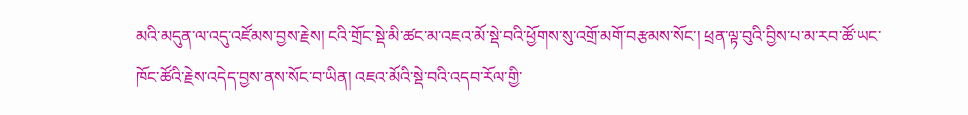མའི་མདུན་ལ་འདུ་འཛོམས་བྱས་རྗེས། ངའི་གྲོང་སྡེ་མི་ཚང་མ་འཇའ་མོ་སྡེ་བའི་ཕྱོགས་སུ་འགྲོ་མགོ་བརྩམས་སོང་། ཕྲན་ལྟ་བུའི་བྱིས་པ་མ་རབ་ཚོ་ཡང་ཁོང་ཚོའི་རྗེས་འདེད་བྱས་ནས་སོང་བ་ཡིན། འཇའ་མོའི་སྡེ་བའི་འདབ་རོལ་གྱི་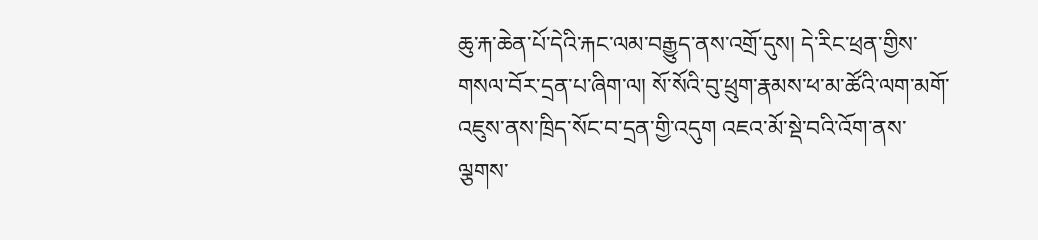ཆུ་རྐ་ཆེན་པོ་དེའི་རྐང་ལམ་བརྒྱུད་ནས་འགྲོ་དུས། དེ་རིང་ཕྲན་གྱིས་གསལ་བོར་དྲན་པ་ཞིག་ལ། སོ་སོའི་བུ་ཕྲུག་རྣམས་ཕ་མ་ཚོའི་ལག་མགོ་འཇུས་ནས་ཁྲིད་སོང་བ་དྲན་གྱི་འདུག འཇའ་མོ་སྡེ་བའི་འོག་ནས་ལྕགས་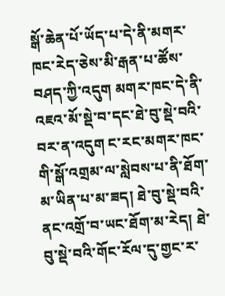སྒོ་ཆེན་པོ་ཡོད་པ་དེ་ནི་མགར་ཁང་རེད་ཅེས་མི་རྒན་པ་ཚོས་བཤད་ཀྱི་འདུག མགར་ཁང་དེ་ནི་འཇའ་མོ་སྡེ་བ་དང་ཐེ་བུ་སྡེ་བའི་བར་ན་འདུག ང་རང་མགར་ཁང་གི་སྒོ་འགྲམ་ལ་སླེབས་པ་ནི་ཐོག་མ་ཡིན་པ་མ་ཟད། ཐེ་བུ་སྡེ་བའི་ནང་འགྲོ་བ་ཡང་ཐོག་མ་རེད། ཐེ་བུ་སྡེ་བའི་གོང་རོལ་དུ་གྱང་ར་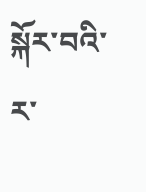སྐོར་བའི་ར་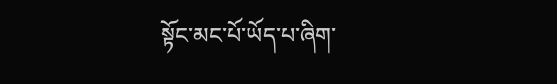སྟོང་མང་པོ་ཡོད་པ་ཞིག་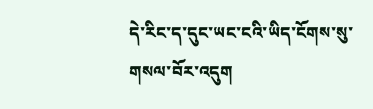དེ་རིང་ད་དུང་ཡང་ངའི་ཡིད་ངོགས་སུ་གསལ་བོར་འདུག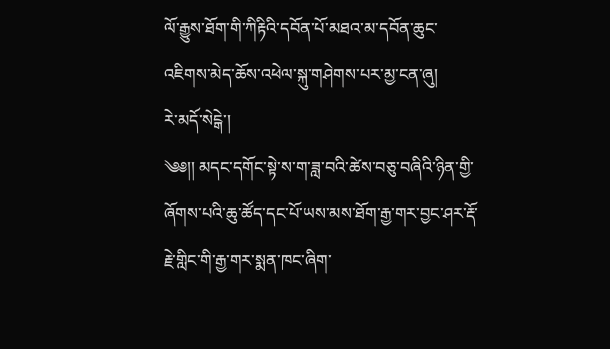ལོ་རྒྱུས་ཐོག་གི་ཀིརྟིའི་དབོན་པོ་མཐའ་མ་དབོན་ཆུང་འཇིགས་མེད་ཆོས་འཕེལ་སྐུ་གཤེགས་པར་མྱ་ངན་ཞུ།
རེ་མདོ་སེངྒེ་།
༄༅།། མདང་དགོང་སྟེ་ས་ག་ཟླ་བའི་ཚེས་བཅུ་བཞིའི་ཉིན་གྱི་ཞོགས་པའི་ཆུ་ཚོད་དང་པོ་ཡས་མས་ཐོག་རྒྱ་གར་བྱང་ཤར་རྡོ་རྗེ་གླིང་གི་རྒྱ་གར་སྨན་ཁང་ཞིག་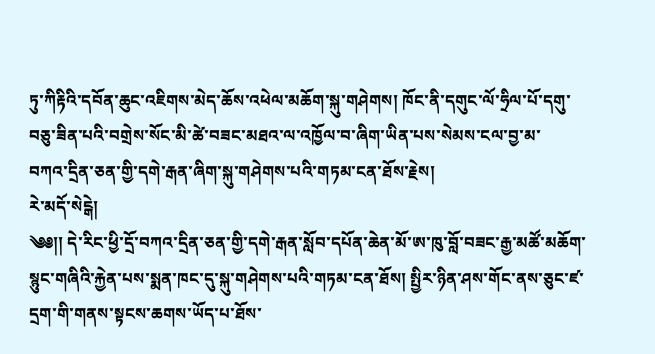ཏུ་ཀིརྟིའི་དབོན་ཆུང་འཇིགས་མེད་ཆོས་འཕེལ་མཆོག་སྐུ་གཤེགས། ཁོང་ནི་དགུང་ལོ་ཧྲིལ་པོ་དགུ་བཅུ་ཟིན་པའི་བགྲེས་སོང་མི་ཚེ་བཟང་མཐའ་ལ་འཁྱོལ་བ་ཞིག་ཡིན་པས་སེམས་ངལ་བྱ་མ་
བཀའ་དྲིན་ཅན་གྱི་དགེ་རྒན་ཞིག་སྐུ་གཤེགས་པའི་གཏམ་ངན་ཐོས་རྗེས།
རེ་མདོ་སེངྒེ།
༄༅།། དེ་རིང་ཕྱི་དྲོ་བཀའ་དྲིན་ཅན་གྱི་དགེ་རྒན་སློབ་དཔོན་ཆེན་མོ་ཨ་ཁུ་བློ་བཟང་རྒྱ་མཚོ་མཆོག་སྙུང་གཞིའི་རྐྱེན་པས་སྨན་ཁང་དུ་སྐུ་གཤེགས་པའི་གཏམ་ངན་ཐོས། སྤྱིར་ཉིན་ཤས་གོང་ནས་ཅུང་ཛ་དྲག་གི་གནས་སྟངས་ཆགས་ཡོད་པ་ཐོས་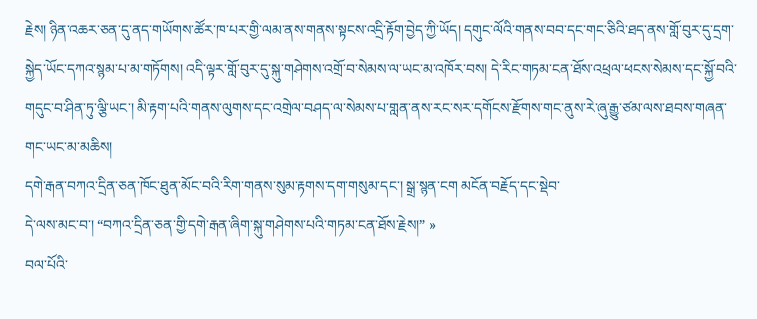རྗེས། ཉིན་འཆར་ཅན་དུ་ནད་གཡོགས་ཚོར་ཁ་པར་གྱི་ལམ་ནས་གནས་སྟངས་འདྲི་རྟོག་བྱེད་ཀྱི་ཡོད། དགུང་ལོའི་གནས་བབ་དང་གང་ཅིའི་ཐད་ནས་གློ་བུར་དུ་དྲག་སྐྱེད་ཡོང་དཀའ་སྙམ་པ་མ་གཏོགས། འདི་ལྟར་གློ་བུར་དུ་སྐུ་གཤེགས་འགྲོ་བ་སེམས་ལ་ཡང་མ་འཁོར་བས། དེ་རིང་གཏམ་ངན་ཐོས་འཕྲལ་ཕངས་སེམས་དང་སྐྱོ་བའི་གདུང་བ་ཤིན་ཏུ་ལྕི་ཡང་། མི་རྟག་པའི་གནས་ལུགས་དང་འགྲེལ་བཤད་ལ་སེམས་པ་གླན་ནས་རང་སར་དགོངས་རྫོགས་གང་ནུས་རེ་ཞུ་རྒྱུ་ཙམ་ལས་ཐབས་གཞན་གང་ཡང་མ་མཆིས།
དགེ་རྒན་བཀའ་དྲིན་ཅན་ཁོང་ཐུན་མོང་བའི་རིག་གནས་སུམ་རྟགས་དག་གསུམ་དང་། སྒྲ་སྙན་ངག མངོན་བརྗོད་དང་སྡེབ་
དེ་ལས་མང་བ་། “བཀའ་དྲིན་ཅན་གྱི་དགེ་རྒན་ཞིག་སྐུ་གཤེགས་པའི་གཏམ་ངན་ཐོས་རྗེས།” »
བལ་པོའི་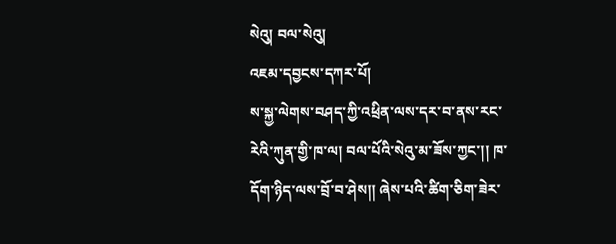སེའུ། བལ་སེའུ།
འཇམ་དབྱངས་དཀར་པོ།
ས་སྐྱ་ལེགས་བཤད་ཀྱི་འཕྲིན་ལས་དར་བ་ནས་རང་རེའི་ཀུན་གྱི་ཁ་ལ། བལ་པོའི་སེའུ་མ་ཟོས་ཀྱང་།། ཁ་དོག་ཉིད་ལས་བྲོ་བ་ཤེས།། ཞེས་པའི་ཚིག་ཅིག་ཟེར་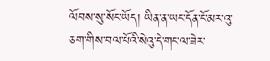ལོབས་སུ་སོང་ཡོད། ཡིན་ན་ཡང་དོན་ངོ་མར་འུ་ཅག་གིས་བལ་པོའི་སེའུ་དེ་གང་ལ་ཟེར་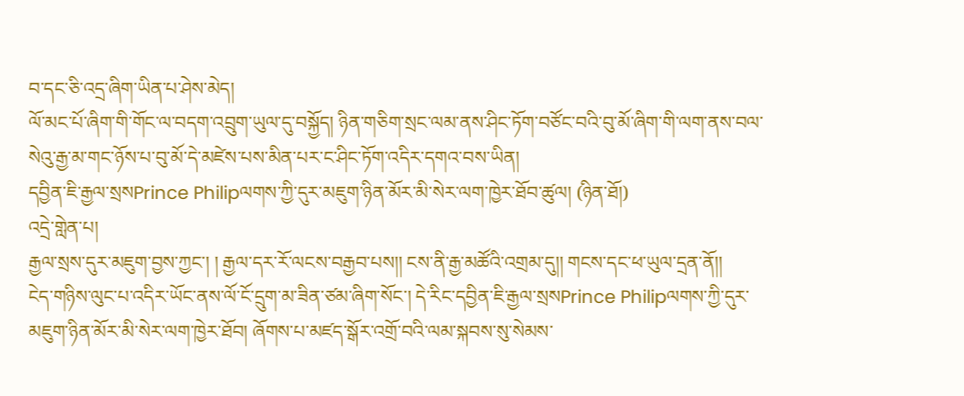བ་དང་ཅི་འདྲ་ཞིག་ཡིན་པ་ཤེས་མེད།
ལོ་མང་པོ་ཞིག་གི་གོང་ལ་བདག་འབྲུག་ཡུལ་དུ་བསྐྱོད། ཉིན་གཅིག་སྲང་ལམ་ནས་ཤིང་ཏོག་བཙོང་བའི་བུ་མོ་ཞིག་གི་ལག་ནས་བལ་སེའུ་རྒྱ་མ་གང་ཉོས་པ་བུ་མོ་དེ་མཛེས་པས་མིན་པར་ང་ཤིང་ཏོག་འདིར་དགའ་བས་ཡིན།
དབྱིན་ཇི་རྒྱལ་སྲསPrince Philipལགས་ཀྱི་དུར་མཇུག་ཉིན་མོར་མི་སེར་ལག་ཁྱེར་ཐོབ་ཚུལ། (ཉིན་ཐོ།)
འདྲེ་གླེན་པ།
རྒྱལ་སྲས་དུར་མཇུག་བྱས་ཀྱང་། ། རྒྱལ་དར་རོ་ལངས་བརྒྱབ་པས།། ངས་ནི་རྒྱ་མཚོའི་འགྲམ་དུ།། གངས་དང་ཕ་ཡུལ་དྲན་ནོ།།
ངེད་གཉིས་ལུང་པ་འདིར་ཡོང་ནས་ལོ་ངོ་དྲུག་མ་ཟིན་ཙམ་ཞིག་སོང་། དེ་རིང་དབྱིན་ཇི་རྒྱལ་སྲསPrince Philipལགས་ཀྱི་དུར་མཇུག་ཉིན་མོར་མི་སེར་ལག་ཁྱེར་ཐོབ། ཞོགས་པ་མཛད་སྒོར་འགྲོ་བའི་ལམ་སྐབས་སུ་སེམས་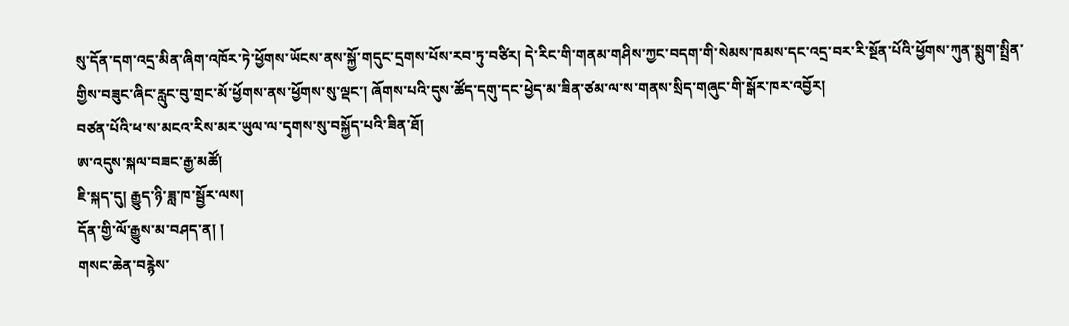སུ་དོན་དག་འདྲ་མིན་ཞིག་འཁོར་ཏེ་ཕྱོགས་ཡོངས་ནས་སྐྱོ་གདུང་དྲགས་པོས་རབ་ཏུ་བཙིར། དེ་རིང་གི་གནམ་གཤིས་ཀྱང་བདག་གི་སེམས་ཁམས་དང་འདྲ་བར་རི་སྔོན་པོའི་ཕྱོགས་ཀུན་སྨུག་སྤྲིན་གྱིས་བཟུང་ཞིང་རླུང་བུ་གྲང་མོ་ཕྱོགས་ནས་ཕྱོགས་སུ་ལྡང་། ཞོགས་པའི་དུས་ཚོད་དགུ་དང་ཕྱེད་མ་ཟིན་ཙམ་ལ་ས་གནས་སྲིད་གཞུང་གི་སྒོར་ཁར་འབྱོར།
བཙན་པོའི་ཕ་ས་མངའ་རིས་མར་ཡུལ་ལ་དྭགས་སུ་བསྐྱོད་པའི་ཟིན་ཐོ།
ཨ་འདུས་སྐལ་བཟང་རྒྱ་མཚོ།
ཇི་སྐད་དུ། རྒྱུད་ཉི་ཟླ་ཁ་སྦྱོར་ལས།
དོན་གྱི་ལོ་རྒྱུས་མ་བཤད་ན། །
གསང་ཆེན་བརྙེས་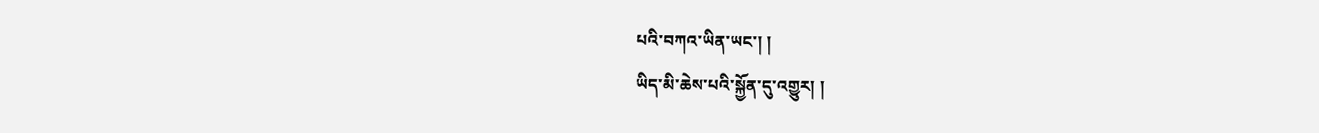པའི་བཀའ་ཡིན་ཡང་། །
ཡིད་མི་ཆེས་པའི་སྐྱོན་དུ་འགྱུར། །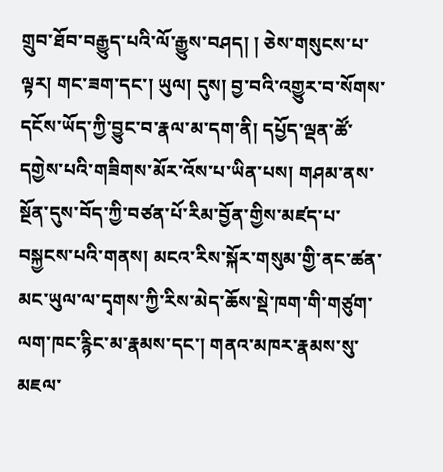གྲུབ་ཐོབ་བརྒྱུད་པའི་ལོ་རྒྱུས་བཤད། ། ཅེས་གསུངས་པ་ལྟར། གང་ཟག་དང་། ཡུལ། དུས། བྱ་བའི་འགྱུར་བ་སོགས་དངོས་ཡོད་ཀྱི་བྱུང་བ་རྣལ་མ་དག་ནི། དཔྱོད་ལྡན་ཚོ་དགྱེས་པའི་གཟིགས་མོར་འོས་པ་ཡིན་པས། གཤམ་ནས་སྔོན་དུས་བོད་ཀྱི་བཙན་པོ་རིམ་བྱོན་གྱིས་མཛད་པ་བསྐྱངས་པའི་གནས། མངའ་རིས་སྐོར་གསུམ་གྱི་ནང་ཚན་མང་ཡུལ་ལ་དྭགས་ཀྱི་རིས་མེད་ཆོས་སྡེ་ཁག་གི་གཙུག་ལག་ཁང་རྙིང་མ་རྣམས་དང་། གནའ་མཁར་རྣམས་སུ་མཇལ་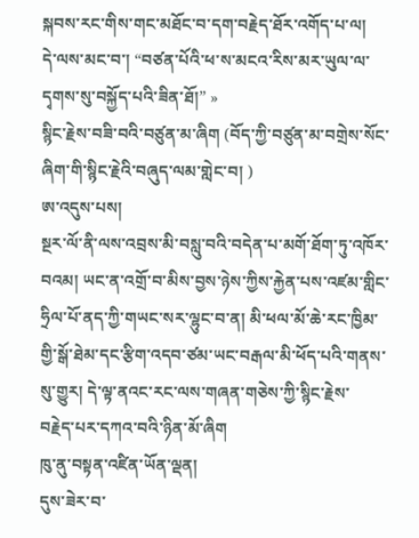སྐབས་རང་གིས་གང་མཐོང་བ་དག་བརྗེད་ཐོར་འགོད་པ་ལ།
དེ་ལས་མང་བ་། “བཙན་པོའི་ཕ་ས་མངའ་རིས་མར་ཡུལ་ལ་དྭགས་སུ་བསྐྱོད་པའི་ཟིན་ཐོ།” »
སྙིང་རྗེས་བཟི་བའི་བཙུན་མ་ཞིག (བོད་ཀྱི་བཙུན་མ་བགྲེས་སོང་ཞིག་གི་སྙིང་རྗེའི་བཞུད་ལམ་གླེང་བ། )
ཨ་འདུས་པས།
སྔར་ལོ་ནི་ལས་འབྲས་མི་བསླུ་བའི་བདེན་པ་མགོ་ཐོག་ཏུ་འཁོར་བའམ། ཡང་ན་འགྲོ་བ་མིས་བྱས་ཉེས་ཀྱིས་རྐྱེན་པས་འཛམ་གླིང་ཧྲིལ་པོ་ནད་ཀྱི་གཡང་སར་ལྷུང་བ་ན། མི་ཕལ་མོ་ཆེ་རང་ཁྱིམ་གྱི་སྒོ་ཐེམ་དང་རྩིག་འདབ་ཙམ་ཡང་བརྒལ་མི་ཕོད་པའི་གནས་སུ་གྱུར། དེ་ལྟ་ནའང་རང་ལས་གཞན་གཅེས་ཀྱི་སྙིང་རྗེས་
བརྗེད་པར་དཀའ་བའི་ཉིན་མོ་ཞིག
ཁུ་ནུ་བསྟན་འཛིན་ཡོན་ལྡན།
དུས་ཟེར་བ་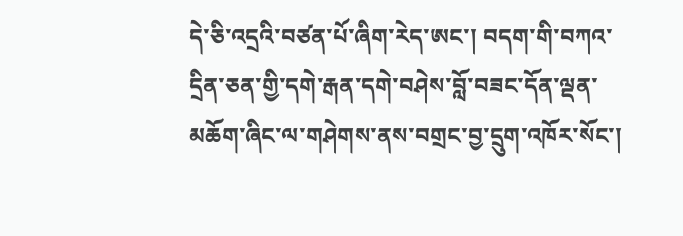དེ་ཅི་འདྲའི་བཙན་པོ་ཞིག་རེད་ཨང་། བདག་གི་བཀའ་དྲིན་ཅན་གྱི་དགེ་རྒན་དགེ་བཤེས་བློ་བཟང་དོན་ལྡན་མཆོག་ཞིང་ལ་གཤེགས་ནས་བགྲང་བྱ་དྲུག་འཁོར་སོང་།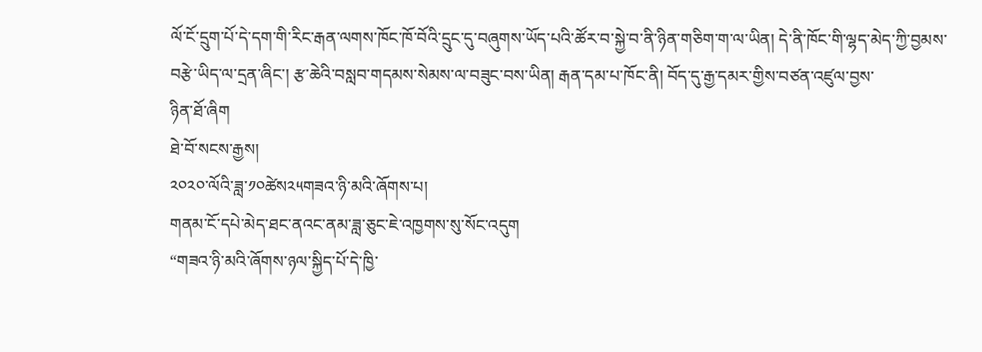ལོ་ངོ་དྲུག་པོ་དེ་དག་གི་རིང་རྒན་ལགས་ཁོང་ཁོ་བོའི་དྲུང་དུ་བཞུགས་ཡོད་པའི་ཚོར་བ་སྐྱེ་བ་ནི་ཉིན་གཅིག་ག་ལ་ཡིན། དེ་ནི་ཁོང་གི་ལྷད་མེད་ཀྱི་བྱམས་བརྩེ་ཡིད་ལ་དྲན་ཞིང་། རྩ་ཆེའི་བསླབ་གདམས་སེམས་ལ་བཟུང་བས་ཡིན། རྒན་དམ་པ་ཁོང་ནི། བོད་དུ་རྒྱ་དམར་གྱིས་བཙན་འཛུལ་བྱས་
ཉིན་ཐོ་ཞིག
ཐེ་བོ་སངས་རྒྱས།
༢༠༢༠་ལོའི་ཟླ་༡༠ཚེས༢༥གཟའ་ཉི་མའི་ཞོགས་པ།
གནམ་ངོ་དཔེ་མེད་ཐང་ནའང་ནམ་ཟླ་ཅུང་ཇེ་འཁྱགས་སུ་སོང་འདུག
“གཟའ་ཉི་མའི་ཞོགས་ཉལ་སྐྱིད་པོ་དེ་ཁྱི་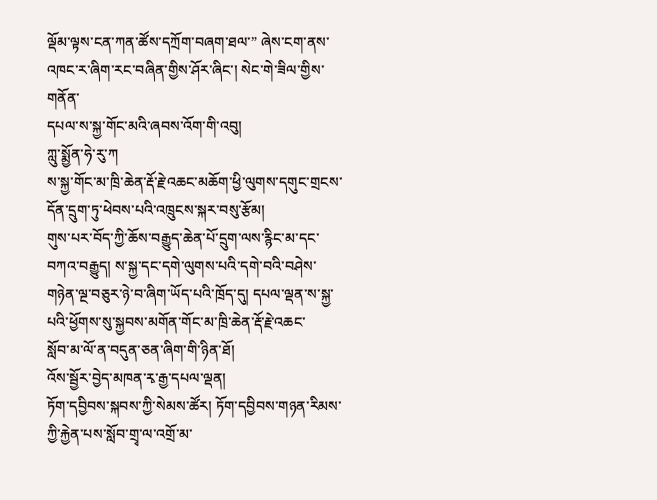ལྡོམ་ལྟས་ངན་ཀན་ཚོས་དཀྲོག་བཞག་ཐལ་” ཞེས་ངག་ནས་འཁང་ར་ཞིག་རང་བཞིན་གྱིས་ཤོར་ཞིང་། སེང་གེ་ཟིལ་གྱིས་གནོན་
དཔལ་ས་སྐྱ་གོང་མའི་ཞབས་འོག་གི་འབུ།
ཀླུ་སྨྱོན་ཧེ་རུ་ཀ
ས་སྐྱ་གོང་མ་ཁྲི་ཆེན་རྡོ་རྗེ་འཆང་མཆོག་ཕྱི་ལུགས་དགུང་གྲངས་དོན་དྲུག་ཏུ་ཕེབས་པའི་འཁྲུངས་སྐར་བསུ་རྩོམ།
གུས་པར་བོད་ཀྱི་ཆོས་བརྒྱུད་ཆེན་པོ་དྲུག་ལས་རྙིང་མ་དང་བཀའ་བརྒྱུད། ས་སྐྱ་དང་དགེ་ལུགས་པའི་དགེ་བའི་བཤེས་གཉེན་ལྔ་བཅུར་ཉེ་བ་ཞིག་ཡོད་པའི་ཁྲོད་དུ། དཔལ་ལྡན་ས་སྐྱ་པའི་ཕྱོགས་སུ་སྐྱབས་མགོན་གོང་མ་ཁྲི་ཆེན་རྡོ་རྗེ་འཆང་
སློབ་མ་ལོ་ན་བདུན་ཅན་ཞིག་གི་ཉིན་ཐོ།
འོས་སྦྱོར་བྱེད་མཁན་རྭ་རྒྱ་དཔལ་ལྡན།
ཏོག་དབྱིབས་སྐབས་ཀྱི་སེམས་ཚོར། ཏོག་དབྱིབས་གཉན་རིམས་ཀྱི་རྐྱེན་པས་སློབ་གྲྭ་ལ་འགྲོ་མ་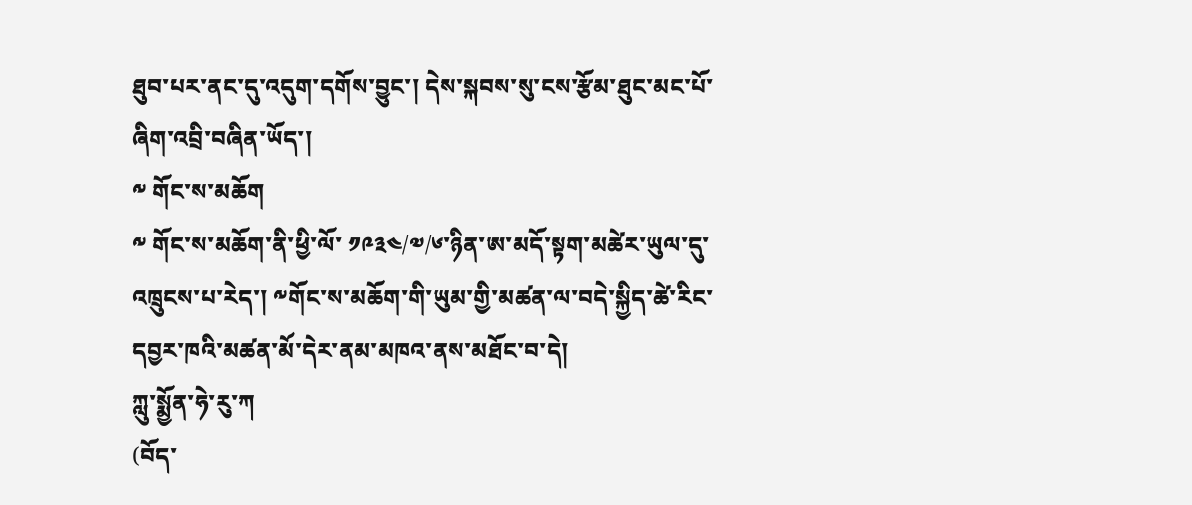ཐུབ་པར་ནང་དུ་འདུག་དགོས་བྱུང་། དེས་སྐབས་སུ་ངས་རྩོམ་ཐུང་མང་པོ་ཞིག་འབྲི་བཞིན་ཡོད་།
༸ གོང་ས་མཆོག
༸ གོང་ས་མཆོག་ནི་ཕྱི་ལོ་ ༡༩༣༤/༧/༦་ཉིན་ཨ་མདོ་སྟག་མཚེར་ཡུལ་དུ་འཁྲུངས་པ་རེད་། ༸གོང་ས་མཆོག་གི་ཡུམ་གྱི་མཚན་ལ་བདེ་སྐྱིད་ཚེ་རིང་
དབྱར་ཁའི་མཚན་མོ་དེར་ནམ་མཁའ་ནས་མཐོང་བ་དེ།
ཀླུ་སྨྱོན་ཧེ་རུ་ཀ
(བོད་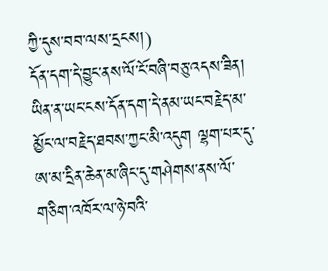ཀྱི་དུས་བབ་ལས་དྲངས།)
དོན་དག་དེ་བྱུང་ནས་ལོ་ངོ་བཞི་བཅུ་འདས་ཟིན། ཡིན་ན་ཡང་ངས་དོན་དག་དེ་ནམ་ཡང་བརྗེད་མ་མྱོང་ལ་བརྗེད་ཐབས་ཀྱང་མི་འདུག ལྷག་པར་དུ་ཨ་མ་དྲིན་ཆེན་མ་ཞིང་དུ་གཤེགས་ནས་ལོ་གཅིག་འཁོར་ལ་ཉེ་བའི་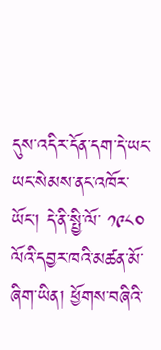དུས་འདིར་དོན་དག་དེ་ཡང་ཡང་སེམས་ནང་འཁོར་ཡོང་། དེ་ནི་སྤྱི་ལོ་ ༡༩༨༠ ལོའི་དབྱར་ཁའི་མཚན་མོ་ཞིག་ཡིན། ཕྱོགས་བཞིའི་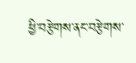ཕྱི་བརྩེགས་ནང་བརྩེགས་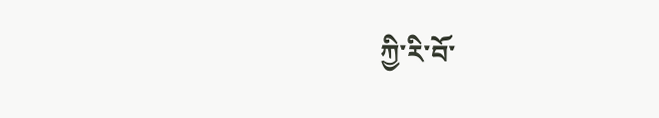ཀྱི་རི་བོ་